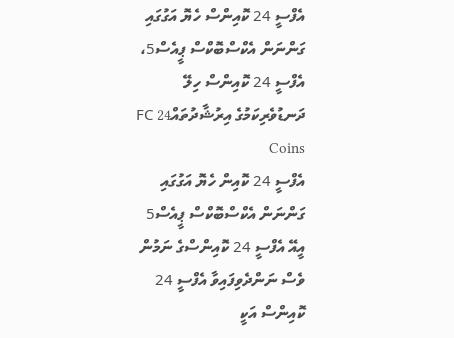އެފްސީ 24 ކޮއިންސް ހެޔޮ އަގުގައި ގަންނަން އެކްސްބޮކްސް ޕީއެސް5، އެފްސީ 24 ކޮއިންސް ހިލޭ ދަނޑުވެރިކަމުގެ އިރުޝާދުތައްFC 24 Coins
އެފްސީ 24 ކޮއިން ހެޔޮ އަގުގައި ގަންނަން އެކްސްބޮކްސް ޕީއެސް5
އީއޭ އެފްސީ 24 ކޮއިންސްގެ ނަމުން ވެސް ނަންދެވިފައިވާ އެފްސީ 24 ކޮއިންސް އަކީ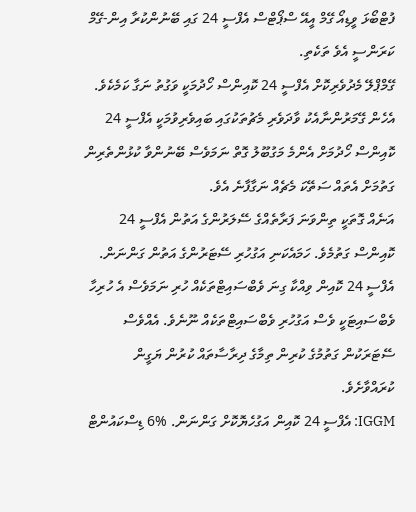ފުޓްބޯޅަ ވީޑިއޯ ގޭމް އީއޭ ސްޕޯޓްސް އެފްސީ 24 ގައި ބޭނުންކުރާ އިން-ގޭމް ކަރަންސީ އެވެ ތަކެތި.
ގޭމްޕްލޭ މެދުވެރިކޮށް އެފްސީ 24 ކޮއިންސް ހޯދުމަކީ ވަގުތު ނަގާ ކަމެކެވެ. އެހެން ގޭމަރުންނާއެކު ވާދަވެރި މެޗުތަކުގައި ބައިވެރިވުމަކީ އެފްސީ 24 ކޮއިންސް ހޯދުމަށް އެންމެ މަގުބޫލު ގޮތް ނަމަވެސް ބޭނުންވާ ކުޅުންތެރިން ގަތުމަށް އެތައް ސަތޭކަ މެޗެއް ނަގާފާނެ އެވެ.
އަނެއް ގޮތަކީ ތިންވަނަ ފަރާތެއްގެ ސޭލަރުންގެ އަތުން އެފްސީ 24 ކޮއިންސް ގަތުމެވެ. ހަމައެކަނި އަގުހުރި ސޭޓަރުންގެ އަތުން ގަންނަން. އެފްސީ 24 ކޮއިން ވިއްކާ ގިނަ ވެބްސައިޓްތަކެއް ހުރި ނަމަވެސް އެ ހުރިހާ ވެބްސައިޓަކީ ވެސް އަގުހުރި ވެބްސައިޓްތަކެއް ނޫނެވެ. އެއްވެސް ސޭޓަރަކުން ގަތުމުގެ ކުރިން ތިމާގެ ދިރާސާތައް ކުރުން ޔަގީން ކުރައްވާށެވެ.
IGGM: އެފްސީ 24 ކޮއިން އަގުހެޔޮކޮށް ގަންނަން. %6 ޑިސްކައުންޓް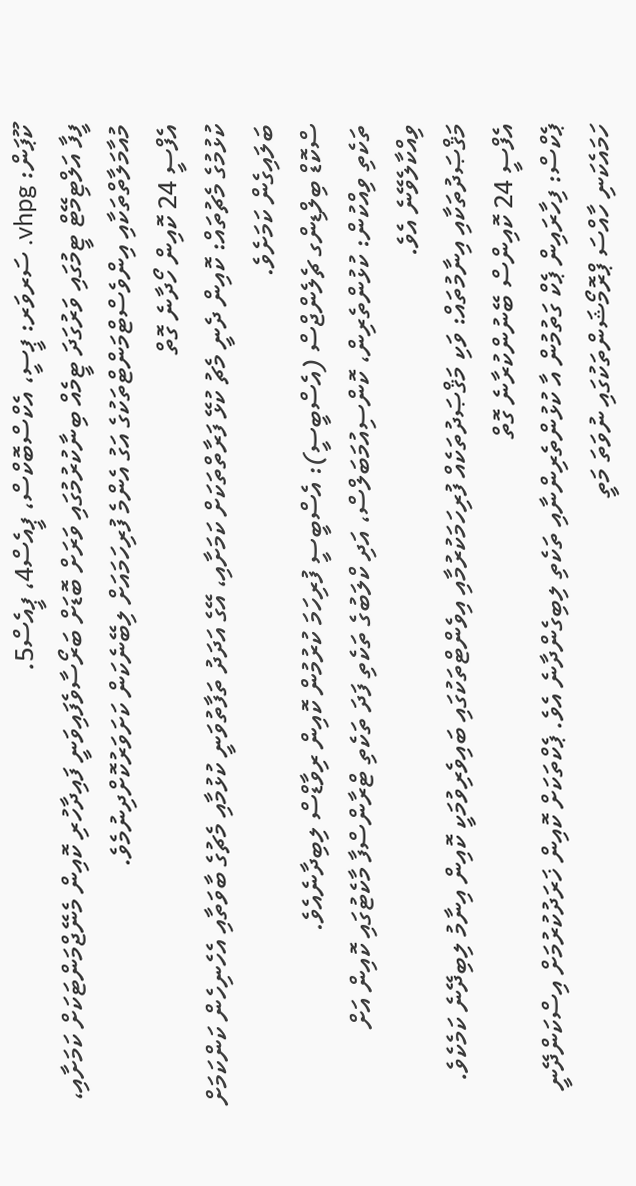ކޫޕަން: vhpg. ސަރވަރ: ޕީސީ، އެކްސްބޮކްސް، ޕީއެސް4، ޕީއެސް5.
ފީފާ އަލްޓިމޭޓް ޓީމުގައި ވަރުގަދަ ޓީމެއް ބިނާކުރުމުގައި ވަރަށް ބޮޑަށް ބަރޯސާވެފައިވަނީ ފައިދާހުރި ކޮއިން މެނޭޖްމަންޓަކަށް ކަމަށާއި، މުއާމަލާތްތަކާއި އިންވެސްޓްމަންޓްތަކުގެ އަގު އެންމެ ފުރިހަމައަށް ލިބޭނެކަން ކަށަވަރުކޮށްދިނުމެވެ.
އެފްސީ 24 ކޮއިން ހޯދާނެ ގޮތް
ކުޅުމުގެ މެޗުތައް: ކޮއިން ދެނީ މެޗު ކުޅޭ ފަރާތްތަކަށް ކަމަށާއި، އޭގެ އަދަދު ތަފާތުވަނީ ކުޅުމާއި މެޗުގެ ބާވަތާއި އެހެނިހެން ކަންކަމަށް ބަލައިގެން ކަމަށެވެ.
ސްކޮޑް ބިލްޑިންގ ޗެލެންޖްސް (އެސްބީސީ): އެސްބީސީ ފުރިހަމަ ކުރުމުން ކޮއިން ރިވާޑްސް ލިބިދާނެއެވެ.
ތަކެތި ވިއްކުން: ކުޅުންތެރިން، ކޮންސިއުމަބަލްސް، އަދި ކްލަބުގެ ތަކެތި ފަދަ ތަކެތި ޓްރާންސްފާ މާކެޓުގައި ކޮއިން އަށް ވިއްކާލެވޭނެ އެވެ.
މަޤްޞަދުތަކާއި އިނާމުތައް: ވަކި މަޤްޞަދުތަކެއް ފުރިހަމަކުރުމާއި އިވެންޓްތަކުގައި ބައިވެރިވުމަކީ ކޮއިން އިނާމު ލިބިދޭނެ ކަމެކެވެ.
އެފްސީ 24 ކޮއިންސް ބޭނުންކުރާނެ ގޮތް
ޕެކްސް: ފިހާރައިން ޕެކް ގަތުމުން އާ ކުޅުންތެރިންނާއި ތަކެތި ލިބިގެންދާނެ އެވެ. ޕެކްތަކަށް ކޮއިން ޚަރަދުކުރުމަށް އިސްކަންދޭނީ ހަމައެކަނި ހާއްސަ ޕްރޮމޯޝަންތަކުގައި ނުވަތަ މަތީ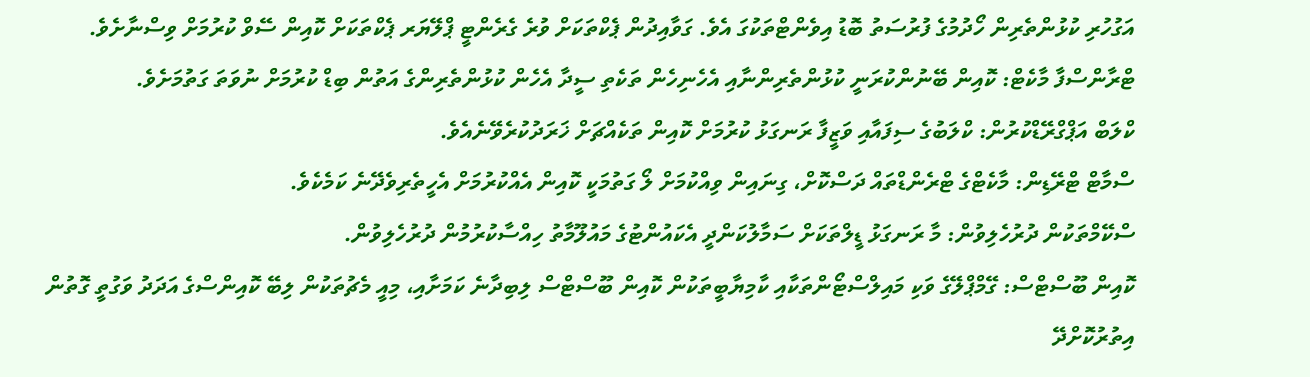އަގުހުރި ކުޅުންތެރިން ހޯދުމުގެ ފުރުސަތު ބޮޑު އިވެންޓްތަކުގަ އެވެ. ގަވާއިދުން ޕެކްތަކަށް ވުރެ ގެރެންޓީ ޕްލޭޔަރ ޕެކްތަކަށް ކޮއިން ސޭވް ކުރުމަށް ވިސްނާށެވެ.
ޓްރާންސްފާ މާކެޓް: ކޮއިން ބޭނުންކުރަނީ ކުޅުންތެރިންނާއި އެހެނިހެން ތަކެތި ސީދާ އެހެން ކުޅުންތެރިންގެ އަތުން ބިޑް ކުރުމަށް ނުވަތަ ގަތުމަށެވެ.
ކްލަބް އަޕްގްރޭޑްކުރުން: ކްލަބުގެ ސިފައާއި ވަޒީފާ ރަނގަޅު ކުރުމަށް ކޮއިން ތަކެއްޗަށް ޚަރަދުކުރެވޭނެއެވެ.
ސްމާޓް ޓްރޭޑިން: މާކެޓްގެ ޓްރެންޑްތައް ދަސްކޮށް، ގިނައިން ވިއްކުމަށް ލޯ ގަތުމަކީ ކޮއިން އެއްކުރުމަށް އެހީތެރިވެދޭނެ ކަމެކެވެ.
ސްކޭމްތަކުން ދުރުހެލިވުން: މާ ރަނގަޅު ޑީލްތަކަށް ސަމާލުކަންދީ އެކައުންޓުގެ މައުލޫމާތު ހިއްސާކުރުމުން ދުރުހެލިވުން.
ކޮއިން ބޫސްޓްސް: ގޭމްޕްލޭގެ ވަކި މައިލްސްޓޯންތަކާއި ކާމިޔާބީތަކުން ކޮއިން ބޫސްޓްސް ލިބިދާނެ ކަމަށާއި، މިއީ މެޗުތަކުން ލިބޭ ކޮއިންސްގެ އަދަދު ވަގުތީ ގޮތުން އިތުރުކޮށްދޭ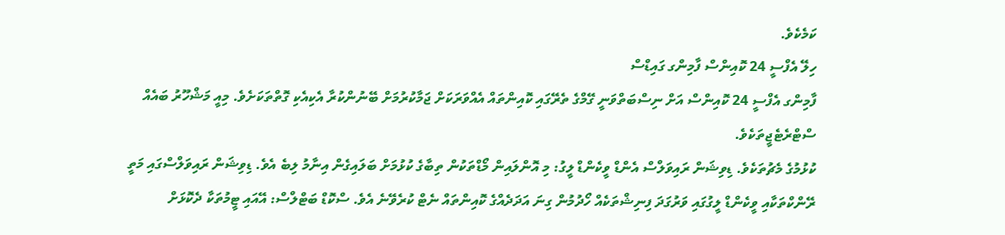ކަމެކެވެ.
ހިލޭ އެފްސީ 24 ކޮއިންސް ފާމިންގ ގައިޑްސް
ފާމިންގ އެފްސީ 24 ކޮއިންސް އަށް ނިސްބަތްވަނީ ގޭމްގެ ތެރޭގައި ކޮއިންތައް އެއްވަރަކަށް ޖަމާކުރުމަށް ބޭނުންކުރާ އެކިއެކި ގޮތްތަކަށެވެ. މިއީ މަޝްހޫރު ބައެއް ސްޓްރެޓެޖީތަކެވެ.
ކުޅުމުގެ މެޗުތަކެވެ. ޑިވިޝަން ރައިވަލްސް އެންޑް ވީކެންޑް ލީގު: މި އޮންލައިން މޯޑްތަކުން ތިބާގެ ކުޅުމަށް ބަލައިގެން އިނާމު ލިބެ އެވެ. ޑިވިޝަން ރައިވަލްސްގައި މަތީ ރޭންކްތަކާއި ވީކެންޑް ލީގުގައި ވަރުގަދަ ފިނިޝްތަކެއް ހޯދުމުން ގިނަ އަދަދެއްގެ ކޮއިންތައް ނެޓް ކުރެވޭނެ އެވެ. ސްކޮޑް ބަޓްލްސް: އޭއައި ޓީމުތަކާ ދެކޮޅަށް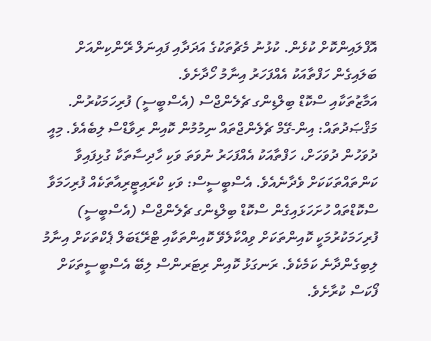އޮފްލައިންކޮށް ކުޅެން. ކުޅުނު މެޗުތަކުގެ އަދަދާއި ފައިނަލް ރޭންކިންއަށް ބަލައިގެން ހަފްތާއަކު އެއްފަހަރު އިނާމު ހޯދާށެވެ.
އަމާޒުތަކާއި ސްކޮޑް ބިލްޑިންގ ޗެލެންޖްސް (އެސްބީސީ) ފުރިހަމަކުރުން. މަޤްޞަދުތައް: އިން-ގޭމް ޗެލެންޖްތައް ނިމުމުން ކޮއިން ރިވާޑްސް ލިބެއެވެ. މިއީ ދުވަހުން ދުވަހަށް، ހަފްތާއަކު އެއްފަހަރު ނުވަތަ ވަކި ހާދިސާތަކާ ގުޅިފައިވާ ކަންތައްތަކަކަށް ވެދާނެއެވެ. އެސްބީސީސް: ވަކި ކްރައިޓީރިއާތަކެއް ފުރިހަމަވާ ސްކޮޑްތައް ހުށަހަޅައިގެން ސްކޮޑް ބިލްޑިންގ ޗެލެންޖްސް (އެސްބީސީ) ފުރިހަމަކުރުމަކީ ކޮއިންތަކަށް ވިއްކާލެވޭ ކޮއިންތަކާއި ޓްރޭޑަބަލް ޕެކްތަކަށް އިނާމު ލިބިގެންދާނެ ކަމެކެވެ. ރަނގަޅު ކޮއިން ރިޓަރންސް ލިބޭ އެސްބީސީތަކަށް ފޯކަސް ކުރާށެވެ.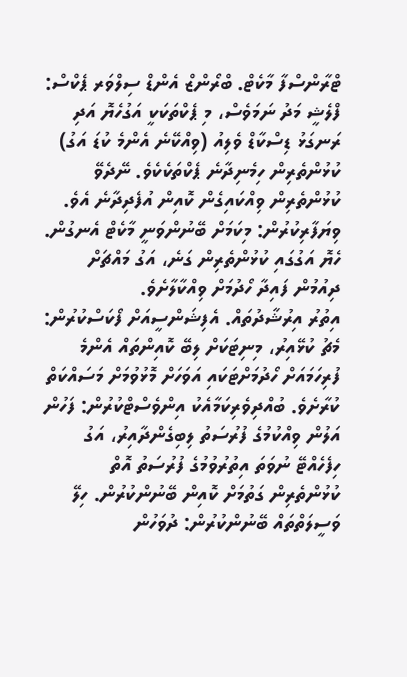ޓްރާންސްފާ މާކެޓް. ބްރޯންޒް އެންޑް ސިލްވަރ ޕެކްސް: ފްލެޝީ މަދު ނަމަވެސް، މި ޕެކްތަކަކީ އަގުހެޔޮ އަދި ރަނގަޅު ޑިސްކާޑް ވެލިއު (ވިއްކޭނެ އެންމެ ކުޑަ އަގު) ކުޅުންތެރިން ހިމެނިދާނެ ޕެކްތަކެކެވެ. ނޭދެވޭ ކުޅުންތެރިން ވިއްކައިގެން ކޮއިން އުފެދިދާނެ އެވެ. ވިޔަފާރިކުރުން: މިކަމަށް ބޭނުންވަނީ މާކެޓް އެނގުން. ހެޔޮ އަގުގައި ކުޅުންތެރިން ގަނެ، އަގު މައްޗަށް ދިއުމުން ފައިދާ ހޯދުމަށް ވިއްކާލާށެވެ.
އިތުރު އިރުޝާދުތައް. އެފިޝަންސީއަށް ފޯކަސްކުރުން: މެޗު ކުޅޭއިރު، މިނިޓަކަށް ލިބޭ ކޮއިންތައް އެންމެ ފުރިހަމައަށް ހޯދުމަށްޓަކައި އަވަހަށް މޮޅުވުމަށް މަސައްކަތް ކުރާށެވެ. ބުއްދިވެރިކަމާއެކު އިންވެސްޓްކުރުން: ފަހުން އަލުން ވިއްކުމުގެ ފުރުސަތު ލިބިގެންދާއިރު، އަގު ހިފެހެއްޓޭ ނުވަތަ އިތުރުވުމުގެ ފުރުސަތު އޮތް ކުޅުންތެރިން ގަތުމަށް ކޮއިން ބޭނުންކުރުން. ހިލޭ ވަސީލަތްތައް ބޭނުންކުރުން: ދުވަހުން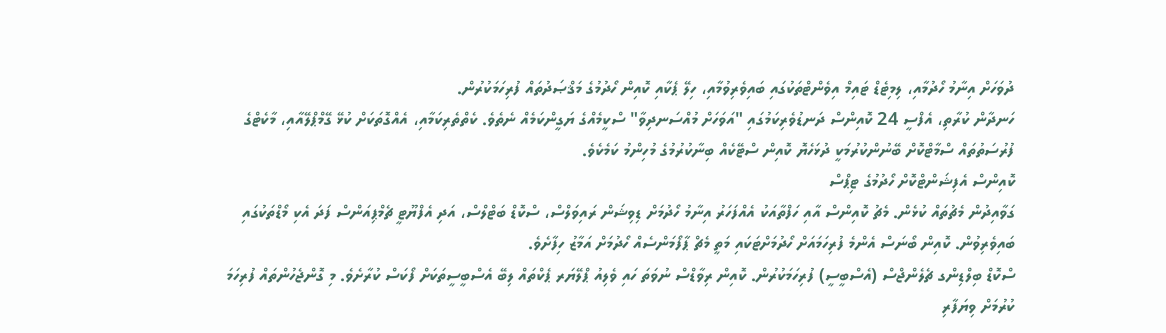ދުވަހަށް އިނާމު ހޯދުމާއި، ލިމިޓެޑް ޓައިމް އިވެންޓްތަކުގައި ބައިވެރިވުމާއި، ހިލޭ ޕެކާއި ކޮއިން ހޯދުމުގެ މަޤްޞަދުތައް ފުރިހަމަކުރުން.
ހަނދާން ކުރާތި، އެފްސީ 24 ކޮއިންސް ދަނޑުވެރިކަމުގައި "އަވަހަށް މުއްސަނދިވާ" ސްކީމެއްގެ ޔަގީންކަމެއް ނެތެވެ. ކެތްތެރިކަމާއި، އެއްގޮތަކަށް ކުޅޭ ގޭމްޕްލޭއާއި، މާކެޓްގެ ފުރުސަތުތައް ސްމާޓްކޮށް ބޭނުންކުރުމަކީ ދުޅަހެޔޮ ކޮއިން ސްޓޭކެއް ބިނާކުރުމުގެ މުހިންމު ކަމެކެވެ.
ކޮއިންސް އެފިޝަންޓްކޮށް ހޯދުމުގެ ޓިޕްސް
ގަވާއިދުން މެޗުތައް ކުޅެން. މެޗު ކޮއިންސް އާއި ހަފްތާއަކު އެއްފަހަރު އިނާމު ހޯދުމަށް ޑިވިޝަން ރައިވަލްސް، ސްކޮޑް ބަޓްލްސް، އަދި އެފްޔޫޓީ ޗެމްޕިއަންސް ފަދަ އެކި މޯޑްތަކުގައި ބައިވެރިވުން. ކޮއިން ބޯނަސް އެންމެ ފުރިހަމައަށް ހޯދުމަށްޓަކައި މަތީ މެޗް ޕާފޯމަންސެއް ހޯދުމަށް އަމާޒު ހިފާށެވެ.
ސްކޮޑް ބިލްޑިންގ ޗެލެންޖްސް (އެސްބީސީ) ފުރިހަމަކުރުން. ކޮއިން ރިވާޑްސް ނުވަތަ ހައި ވެލިއު ޕްލޭޔަރ ޕެކްތައް ލިބޭ އެސްބީސީތަކަށް ފޯކަސް ކުރާށެވެ. މި ގޮންޖެހުންތައް ފުރިހަމަ ކުރުމަށް ވިޔަފާރި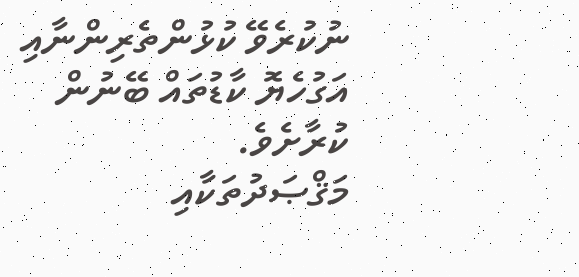ނުކުރެވޭ ކުޅުންތެރިންނާއި އަގުހެޔޮ ކާޑުތައް ބޭނުން ކުރާށެވެ.
މަޤްޞަދުތަކާއި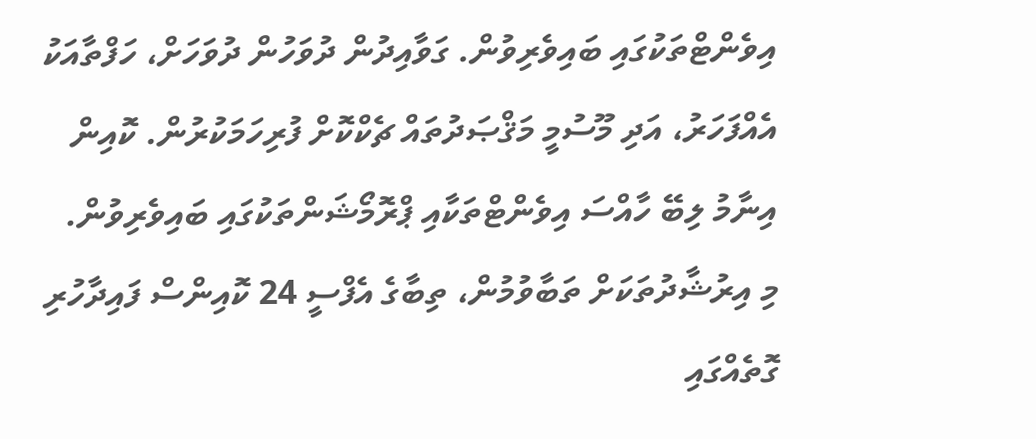އިވެންޓްތަކުގައި ބައިވެރިވުން. ގަވާއިދުން ދުވަހުން ދުވަހަށް، ހަފްތާއަކު އެއްފަހަރު، އަދި މޫސުމީ މަޤްޞަދުތައް ޗެކްކޮށް ފުރިހަމަކުރުން. ކޮއިން އިނާމު ލިބޭ ހާއްސަ އިވެންޓްތަކާއި ޕްރޮމޯޝަންތަކުގައި ބައިވެރިވުން.
މި އިރުޝާދުތަކަށް ތަބާވުމުން، ތިބާގެ އެފްސީ 24 ކޮއިންސް ފައިދާހުރި ގޮތެއްގައި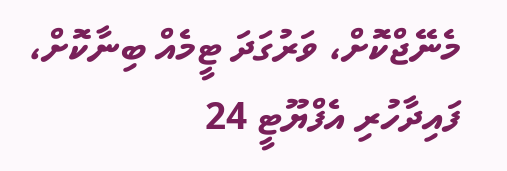މެނޭޖްކޮށް، ވަރުގަދަ ޓީމެއް ބިނާކޮށް، ފައިދާހުރި އެފްޔޫޓީ 24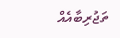ތަޖުރިބާއެއް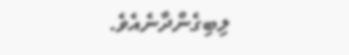ލިބިގެންދާނެއެވެ.